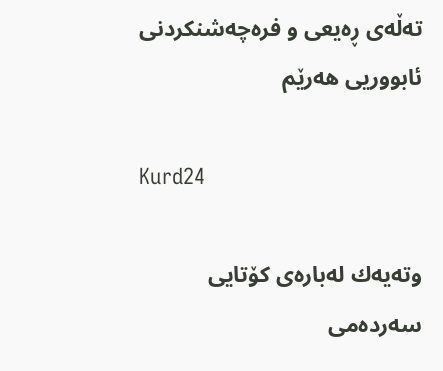ته‌ڵه‌ی ڕه‌یعی و فره‌چه‌شنكردنی ئابووریی ‌هه‌رێم

Kurd24

وته‌یه‌ك له‌باره‌ی كۆتایی سه‌رده‌می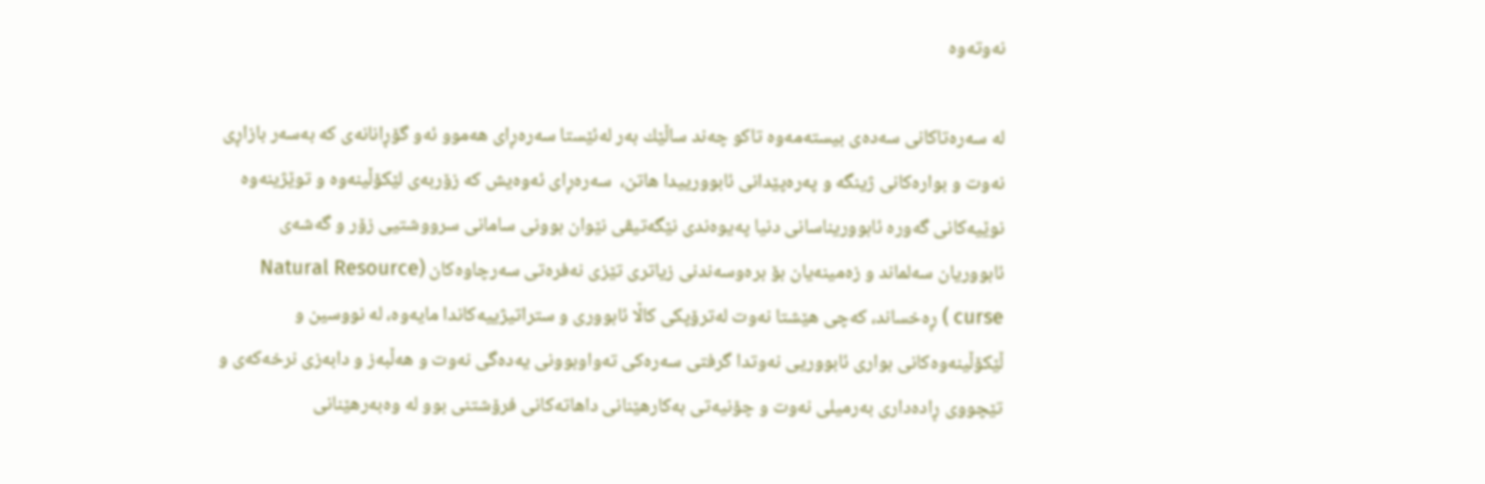نه‌وته‌وه‌

له‌ سه‌ره‌تاكانی سه‌ده‌ی بیسته‌مه‌وه‌ تاكو چه‌ند ساڵێك به‌ر له‌ئێستا سه‌ره‌ڕای هه‌موو ئه‌و گۆڕانانه‌ی كه‌ به‌سه‌ر بازاڕی نه‌وت و بواره‌كانی ژینگه‌ و په‌ره‌پێدانی ئابوورییدا هاتن،  سه‌ره‌ڕای ئه‌وه‌یش كه‌ زۆربه‌ی لێكۆڵینه‌وه‌ و توێژینه‌وه‌ نوێیه‌كانی گه‌وره‌ ئابووریناسانی دنیا په‌یوه‌ندی نێگه‌تیڤی نێوان بوونی سامانی سرووشتیی زۆر و گه‌شه‌ی ئابووریان سه‌لماند و زه‌مینه‌یان بۆ بره‌وسه‌ندنی زیاتری تێزی نه‌فره‌تی سه‌رچاوه‌كان (Natural Resource curse ) ڕه‌خساند، كه‌چی هێشتا نه‌وت له‌ترۆپكی كاڵا ئابووری و ستراتیژییه‌كاندا مایه‌وه‌، له نووسین و ڵێكۆڵینه‌وه‌كانی بواری ئابووریی نه‌وتدا گرفتی سه‌ره‌كی ته‌واوبوونی یه‌ده‌گی نه‌وت و هه‌ڵبه‌ز و دابه‌زی نرخه‌كه‌ی و تێچووی ڕاده‌داری به‌رمیلی نه‌وت و چۆنیه‌تی به‌كارهێنانی داهاته‌كانی فرۆشتنی بوو له ‌وه‌به‌رهێنانی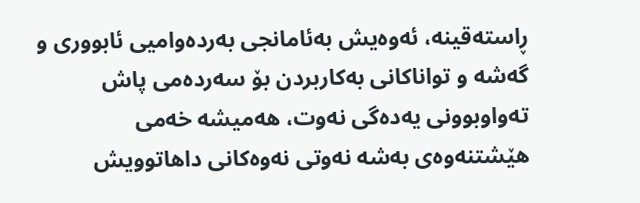ڕاسته‌قینه‌، ئه‌وه‌یش به‌ئامانجی به‌رده‌وامیی ئابووری و گه‌شه ‌و تواناكانی به‌كاربردن بۆ سه‌رده‌می پاش ته‌واوبوونی یه‌ده‌گی نه‌وت، هه‌میشه خه‌می هێشتنه‌وه‌ی به‌شه‌ نه‌وتی نه‌وه‌كانی داهاتوویش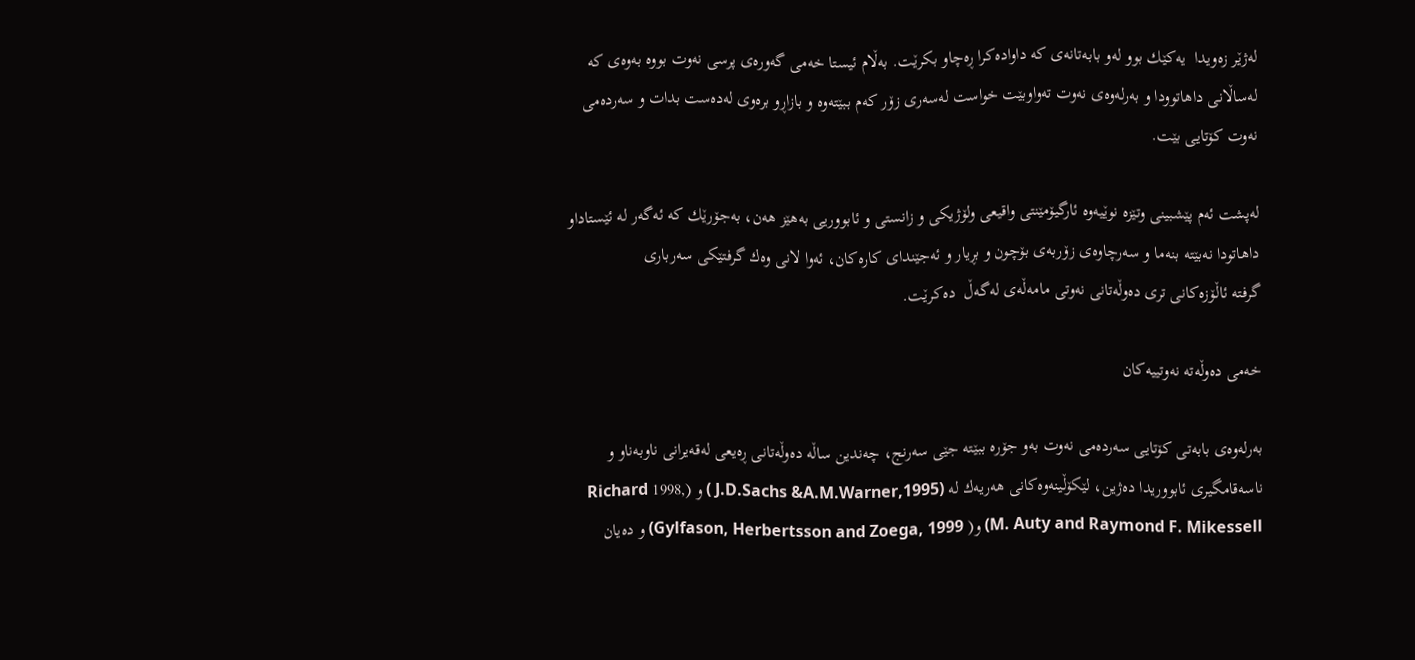له‌ژێر زه‌ویدا ‌ یه‌كێك بوو له‌و بابه‌تانه‌ی كه‌ داواده‌كرا ڕه‌چاو بكرێت. به‌ڵام ئیستا خه‌می گه‌وره‌ی پرسی نه‌وت بووه‌ به‌وه‌ی كه‌ له‌ساڵانی داهاتوودا و به‌رله‌وه‌ی نه‌وت ته‌واوبێت خواست له‌سه‌ری زۆر كه‌م ببێته‌وه ‌و بازاڕو بره‌وی له‌ده‌ست بدات و سه‌رده‌می نه‌وت كۆتایی بێت.

له‌پشت ئه‌م پێشبینی وتێزه‌ نوێیه‌وه‌ ئارگیۆمێنتی واقیعی ولۆژیكی و زانستی و ئابووریی به‌هێز هه‌ن، به‌جۆرێك كه‌ ئه‌گه‌ر له‌ ئێستاداو داهاتودا نه‌بێته‌ بنه‌ما و سه‌رچاوه‌ی زۆربه‌ی بۆچون و بڕیار و ئه‌جێندای كاره‌كان، ئه‌وا لانی ‌وه‌ك گرفتێكی سه‌رباری گرفته ‌ئاڵۆزه‌كانی تری ده‌وڵه‌تانی نه‌وتی مامه‌ڵه‌ی له‌گه‌ڵ  ده‌كرێت.

خه‌می ده‌وڵه‌ته‌ نه‌وتییه‌كان

به‌رله‌وه‌ی بابه‌تی كۆتایی سه‌رده‌می نه‌وت به‌و جۆره‌ ببێته‌ جێی سه‌رنج، چه‌ندین ساڵه‌ ده‌وڵه‌تانی ڕه‌یعی له‌قه‌یرانی ناوبه‌ناو و ناسه‌قامگیری ئابووریدا ده‌ژین، لێكۆڵینه‌وه‌كانی هه‌ریه‌ك له‌ (J.D.Sachs &A.M.Warner,1995 ) و (,1998 Richard M. Auty and Raymond F. Mikessell) و( Gylfason, Herbertsson and Zoega, 1999) و ده‌یان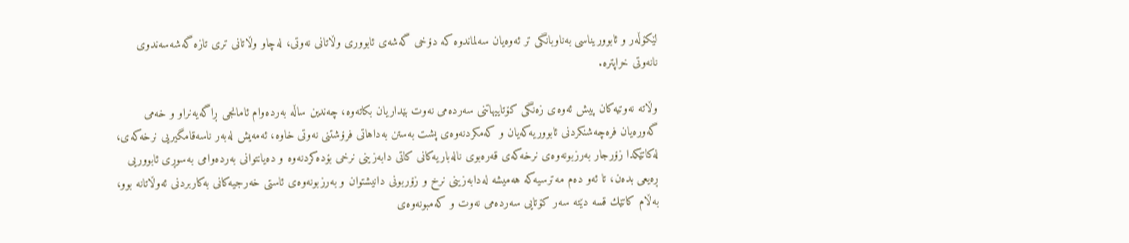لێكۆڵه‌ر و ئابووریناسی به‌ناوبانگی تر ئه‌وه‌یان سه‌لماندوه‌ كه‌ دۆخی گه‌شه‌ی ئابووری وڵاتانی نه‌وتی، له‌چاو وڵاتانی تری تازه‌ گه‌شه‌سه‌ندوی نانه‌وتی خراپتره‌.

وڵاته‌ نه‌وتیه‌كان پیش ئه‌وه‌ی زه‌نگی كۆتاییهاتنی سه‌رده‌می نه‌وت بێداریان بكاته‌وه‌، چه‌ندین ساڵه‌ به‌رده‌وام ئامانجی ڕاگه‌یه‌نراو و خه‌می گه‌وره‌یان فره‌چه‌شنكردنی ئابووریه‌كه‌یان و كه‌مكردنه‌وه‌ی پشت به‌ستن‌ به‌داهاتی فرۆشتنی نه‌وتی خاوه‌، ئه‌مه‌یش له‌به‌ر ناسه‌قامگیریی نرخه‌كه‌ی، له‌كاتێكدا زۆرجار به‌رزبونه‌وه‌ی نرخه‌كه‌ی قه‌ره‌بوی ناله‌باریه‌كانی كاتی دابه‌زینی نرخی بۆده‌كردنه‌وه‌ و ده‌یانتوانی به‌رده‌وامی به‌سوڕی ئابووریی ڕه‌یعی بده‌ن، تا ئه‌و ده‌م مه‌ترسیه‌كه‌ هه‌میشه‌ له‌دابه‌زینی نرخ و زۆربونی دانیشتوان و به‌رزبونه‌وه‌ی ئاستی خه‌رجیه‌كانی به‌كاربردنی ئه‌وڵاتانه ‌بوو، به‌ڵام كاتێك قسه‌ دێته‌ سه‌ر كۆتایی سه‌رده‌می نه‌وت و كه‌مبونه‌وه‌ی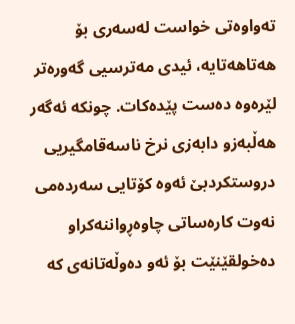ته‌واوه‌تی خواست له‌سه‌ری بۆ هه‌تاهه‌تایه‌، ئیدی مه‌ترسیی گه‌وره‌تر لێره‌وه‌ ده‌ست پێده‌كات. چونكه‌ ئه‌گه‌ر هه‌ڵبه‌زو دابه‌زی نرخ ناسه‌قامگیریی دروستكردبێ ئه‌وه‌ كۆتایی سه‌رده‌می نه‌وت كاره‌ساتی چاوه‌ڕواننه‌كراو ده‌خولقێنێت بۆ ئه‌و ده‌وڵه‌تانه‌ی كه‌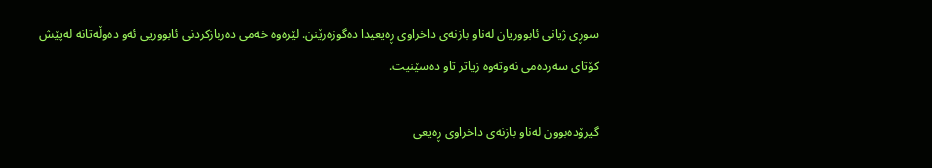سوڕی ژیانی ئابووریان له‌ناو بازنه‌ی داخراوی ڕه‌یعیدا ده‌گوزه‌رێنن. لێره‌وه‌ خه‌می ده‌ربازكردنی ئابووریی ئه‌و ده‌وڵه‌تانه‌ له‌پێش كۆتای سه‌رده‌می نه‌وته‌وه‌ زیاتر تاو ده‌سێنیت.

گیرۆده‌بوون له‌ناو بازنه‌ی داخراوی ڕه‌یعی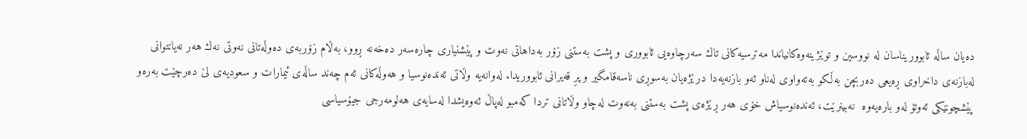ده‌یان ساڵه‌ ئابووریناسان له‌ نووسین و توێژینه‌وه‌كانیاندا مه‌ترسیه‌كانی تاك سه‌رچاوه‌یی ئابووری و پشت به‌ستنی زۆر به‌داهاتی نه‌وت و پێشنیاری چاره‌سه‌ر ده‌خه‌نه‌ ڕوو، به‌ڵام زۆربه‌ی ده‌وڵه‌تانی نه‌وتی نه‌ك هه‌ر نه‌یانتوانی له‌بازنه‌ی داخراوی ڕه‌یعی ده‌ربچن به‌ڵكو به‌ته‌واوی له‌ناو ئه‌و بازنه‌یه‌دا درێژه‌یان به‌سوڕی ناسه‌قامگیر و پڕ قه‌یرانی ئابووریدا. له‌وانه‌یه‌ وڵاتی ئه‌نده‌نوسیا و هه‌وڵه‌كانی ئه‌م چه‌ند ساڵه‌ی ئیمارات و سعودیه‌ی لێ ده‌رچێت به‌ره‌و پێشچونێكی ئه‌وتۆ له‌و باره‌یه‌وه‌  نه‌بینرێت، ئه‌نده‌نوسیاش خۆی هه‌ر ڕێژه‌ی پشت به‌ستنی به‌نه‌وت له‌چاو وڵاتانی تردا كه‌مبو له‌پاڵ ئه‌وه‌یشدا له‌سایه‌ی هه‌لومه‌رجی جیۆسیاسی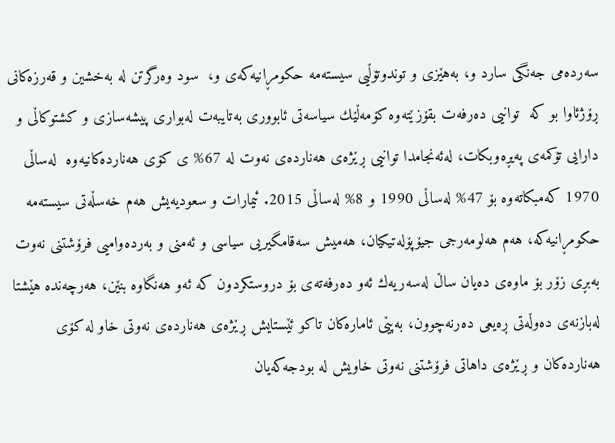سه‌رده‌می جه‌نگی سارد و، به‌هێزی و توندوتۆڵیی سیسته‌مه‌ حكومڕانیه‌كه‌ی و،  سود وه‌رگرتن له‌ به‌خشین و قه‌رزه‌كانی ڕۆژئاوا بو كه‌  توانیی ده‌رفه‌ت بقۆزێته‌وه‌ كۆمه‌ڵێك سیاسه‌تی ئابووری به‌تایبه‌ت له‌بواری پیشه‌سازی و كشتوكاڵی و دارایی تۆكمه‌ی په‌یڕه‌وبكات، له‌ئه‌نجامدا توانیی ڕێژه‌ی هه‌نارده‌ی نه‌وت له‌ 67% ی كۆی هه‌نارده‌كانیه‌وه‌  له‌ساڵی 1970 كه‌مبكاته‌وه‌ بۆ 47% له‌ساڵی 1990 و 8% له‌ساڵی 2015. ئیمارات و سعودیه‌یش هه‌م خه‌سڵه‌تی سیسته‌مه‌ حكومڕانیه‌كه‌، هه‌م هه‌لومه‌رجی جیۆپۆله‌تیكیان، هه‌میش سه‌قامگیریی سیاسی و ئه‌منی و به‌رده‌وامیی فرۆشتنی نه‌وت به‌بڕی زۆر بۆ ماوه‌ی ده‌یان ساڵ له‌سه‌ریه‌ك ئه‌و ده‌رفه‌ته‌ی بۆ دروستكردون كه‌ ئه‌و هه‌نگاوه‌ بنێن، هه‌رچه‌نده‌ هێشتا له‌بازنه‌ی ده‌وڵه‌تی ڕه‌یعی ده‌رنه‌چوون، به‌پێی ئاماره‌كان تاكو ئێستایش ڕێژه‌ی هه‌نارده‌ی نه‌وتی خاو له‌ كۆی هه‌نارده‌كان و ڕێژه‌ی داهاتى فرۆشتنی نه‌وتی خاویش له‌ بودجه‌كه‌یان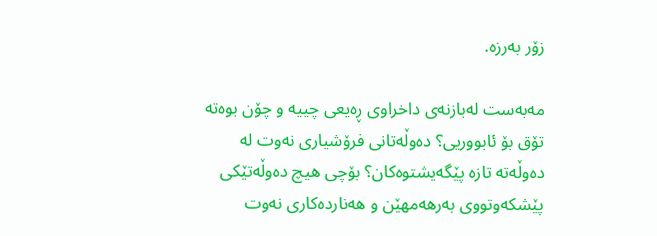زۆر به‌رزه‌.

مه‌به‌ست له‌بازنه‌ی داخراوی ڕه‌یعی چییه‌ و چۆن بوه‌ته‌ تۆق بۆ ئابووریی؟ ده‌وڵه‌تانی فرۆشیاری نه‌وت له‌ ده‌وڵه‌ته‌ تازه‌ پێگه‌یشتوه‌كان؟ بۆچی هیچ ده‌وڵه‌تێكی پێشكه‌وتووی به‌رهه‌مهێن و هه‌نارده‌كاری نه‌وت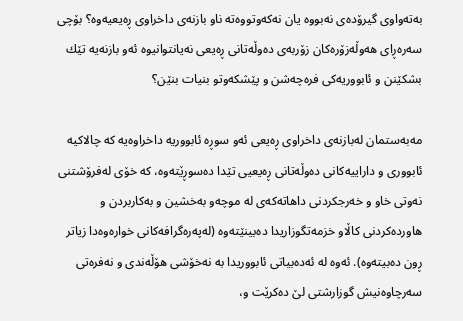به‌ته‌واوی گیرۆده‌ی نه‌بووه‌ یان نه‌كه‌وتووه‌ته‌ ناو بازنه‌ی داخراوی ڕه‌یعیه‌وه‌؟ بۆچی سه‌ره‌ڕای هه‌وڵه‌زۆره‌كان زۆربه‌ی ده‌وڵه‌تانی ڕه‌یعی نه‌یانتوانیوه‌ ئه‌و بازنه‌یه‌ تێك بشكێنن و ئابووریه‌كی فره‌چه‌شن و پێشكه‌وتو بنیات بنێن؟

مه‌به‌ستمان له‌بازنه‌ی داخراوی ڕه‌یعی ئه‌و سوڕه‌ ئابووریه‌ داخراوه‌یه‌ كه‌ چالاكیه‌ ئابووری و داراییه‌كانی ده‌وڵه‌تانی ڕه‌یعیی تێدا ده‌سوڕێته‌وه‌، كه‌ خۆی له‌فرۆشتنی نه‌وتی خاو و خه‌رجكردنی داهاته‌كه‌ی له موچه‌و به‌خشین و ‌به‌كاربردن و هاورده‌كردنی كاڵاو خزمه‌تگوزاریدا ده‌بینێته‌وه‌ (له‌په‌ره‌گرافه‌كانی خواره‌وه‌دا زیاتر ڕون ده‌بیته‌وه‌). ئه‌وه‌ له‌ ئه‌ده‌بیاتی ئابووریدا به‌ نه‌خۆشی هۆڵه‌ندی و نه‌فره‌تی سه‌رچاوه‌نیش گوزارشتی لێ ده‌كرێت و،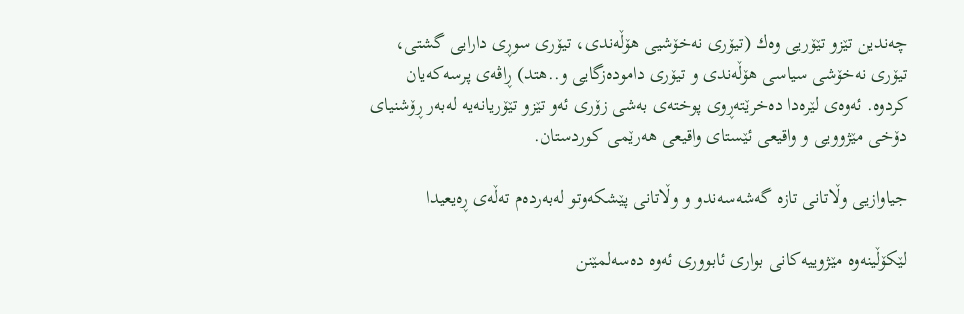چه‌ندین تێزو تێۆریی وه‌ك (تیۆری نه‌خۆشیی هۆڵه‌ندی، تیۆری سوڕی دارایی گشتی، تیۆری نه‌خۆشی سیاسی هۆڵه‌ندی و تیۆری داموده‌زگایی و..هتد) ڕاڤه‌ی پرسه‌كه‌یان كردوه‌. ئه‌وه‌ی لێره‌دا ده‌خرێته‌ڕوی پوخته‌ی به‌شی زۆری ئه‌و تێزو تێۆریانه‌یه‌ له‌به‌ر ڕۆشنیای دۆخی مێژوویی و واقیعی ئێستای واقیعی هه‌رێمی كوردستان.

جیاوازیی وڵاتانی تازه‌ گه‌شه‌سه‌ندو و وڵاتانی پێشكه‌وتو له‌به‌رده‌م ته‌ڵه‌ی ڕه‌یعیدا

لێكۆڵینه‌وه‌ مێژوییه‌كانی بواری ئابووری ئه‌وه‌ ده‌سه‌لمێنن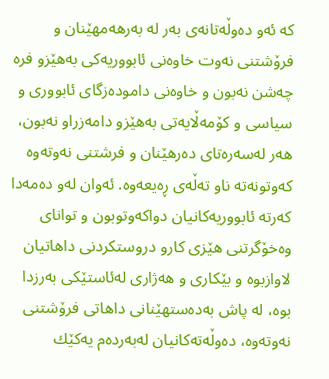كه‌ ئه‌و ده‌وڵه‌تانه‌ی به‌ر له‌ به‌رهه‌مهێنان و فرۆشتنی نه‌وت خاوه‌نی ئابووریه‌كی به‌هێزو فره‌ چه‌شن نه‌بون و خاوه‌نی داموده‌زگای ئابووری و سیاسی و كۆمه‌ڵایه‌تی به‌هێزو دامه‌زراو نه‌بون، هه‌ر له‌سه‌ره‌تای ده‌رهێنان و فرشتنى نه‌وته‌وه‌ كه‌وتونه‌ته‌ ناو ته‌ڵه‌ی ڕه‌یعه‌وه‌. ئه‌وان له‌و ده‌مه‌دا كه‌رته‌ ئابووریه‌كانیان دواكه‌وتوبون و توانای وه‌خۆگرتنی هێزی كارو دروستكردنی داهاتیان لاوازبوه‌ و بێكاری و هه‌ژاری له‌ئاستێكی به‌رزدا بوه‌، له‌ پاش به‌ده‌ستهێنانی داهاتی فرۆشتنی نه‌و‌ته‌وه‌، ده‌وڵه‌ته‌كانیان له‌به‌رده‌م یه‌كێك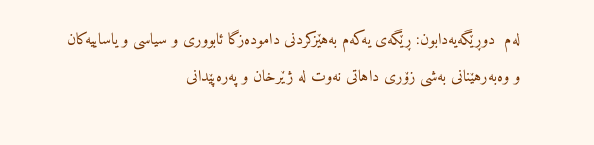له‌م  دوڕێگه‌یه‌‌دابون: ڕێگه‌ی یه‌كه‌م به‌هێزكردنی داموده‌زگا ئابووری و سیاسی و یاساییه‌كان و ‌وه‌به‌رهێنانی به‌شی زۆری داهاتی نه‌وت له ‌ژێرخان و په‌ره‌پێدانی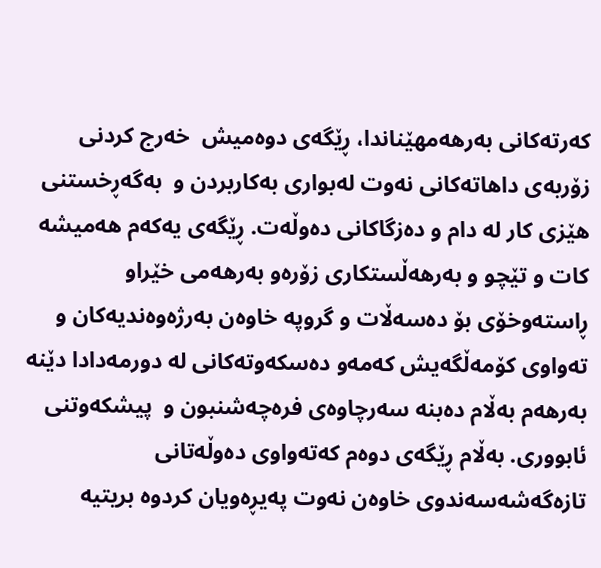كه‌رته‌كانی به‌رهه‌مهێناندا، ڕێگه‌ی دوه‌میش  خه‌رج كردنی زۆربه‌ی داهاته‌كانی نه‌وت له‌بواری به‌كاربردن و  به‌گه‌ڕخستنی هێزی كار له‌ دام و ده‌زگاكانی ده‌وڵه‌ت. ڕێگه‌ی یه‌كه‌م هه‌میشه‌ كات و تێچو و به‌رهه‌ڵستكاری زۆره‌و به‌رهه‌می خێراو ڕاسته‌وخۆی بۆ ده‌سه‌ڵات و گروپه‌ خاوه‌ن به‌رژه‌وه‌ندیه‌كان و ته‌واوی كۆمه‌ڵگه‌یش كه‌مه‌و ده‌سكه‌وته‌كانی له‌ دورمه‌دادا دێنه‌ به‌رهه‌م به‌ڵام ده‌بنه‌ سه‌رچاوه‌ی فره‌چه‌شنبون و  پیشكه‌وتنی ئابووری. به‌ڵام ڕێگه‌ی دوه‌م كه‌ته‌واوی ده‌وڵه‌تانی تازه‌گه‌شه‌سه‌ندوی خاوه‌ن نه‌وت په‌یڕه‌ویان كردوه‌ بریتیه‌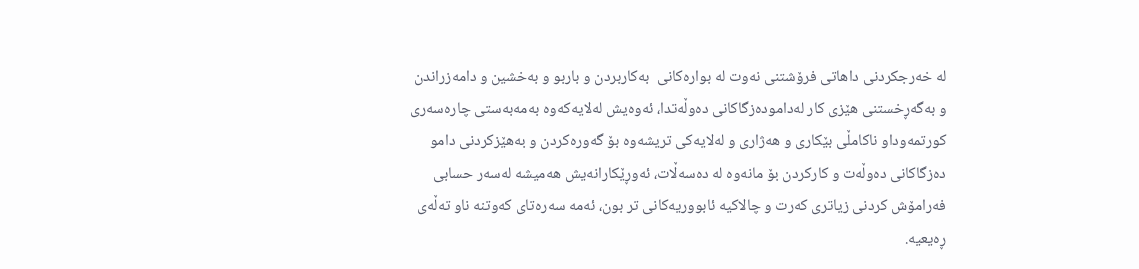له‌ خه‌رجكردنی داهاتی فرۆشتنی نه‌وت له‌ بواره‌كانی  به‌كاربردن و باربو و به‌خشین و دامه‌زراندن و به‌گه‌ڕخستنی هێزی كار له‌داموده‌زگاكانی ده‌وڵه‌تدا، ئه‌وه‌یش له‌لایه‌كه‌وه‌ به‌مه‌به‌ستی چاره‌سه‌ری كورتمه‌وداو ناكامڵی بێكاری و هه‌ژاری و له‌لایه‌كی تریشه‌وه‌ بۆ گه‌وره‌كردن و به‌هێزكردنی دامو ده‌زگاكانی ده‌وڵه‌ت و كاركردن بۆ مانه‌وه‌ له‌ ده‌سه‌ڵات، ئه‌وڕێكارانه‌یش هه‌میشه‌ له‌سه‌ر حسابی فه‌رامۆش كردنی زیاتری كه‌رت و چالاكیه‌ ئابووریه‌كانی تر بون، ئه‌مه‌ سه‌ره‌تای كه‌و‌تنه‌ ناو ته‌ڵه‌ی ڕه‌یعیه‌.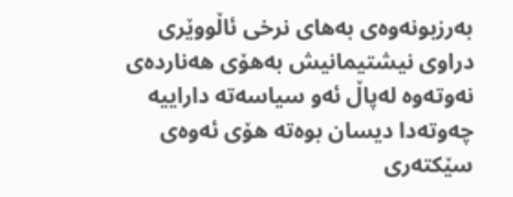به‌رزبونه‌وه‌ی به‌های نرخی ئاڵووێری دراوی نیشتیمانیش به‌هۆی هه‌نارده‌ی نه‌وته‌وه‌ له‌پاڵ ئه‌و سیاسه‌ته‌ داراییه‌ چه‌وته‌دا دیسان بوه‌ته‌‌ هۆی ئه‌وه‌ی سێكته‌ری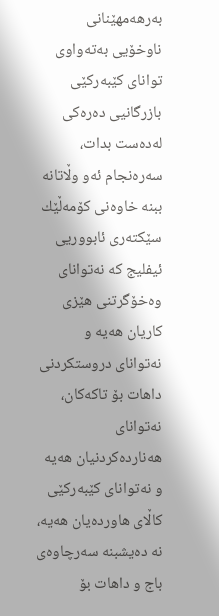به‌رهه‌مهێنانی ناوخۆیی به‌ته‌واوی توانای كێبه‌ركێی بازرگانیی ده‌ره‌كی له‌ده‌ست بدات، سه‌ره‌نجام ئه‌و وڵاتانه‌ ببنه‌ خاوه‌نی كۆمه‌ڵێك سێكته‌ری ئابووریی ئیفلیج كه‌ نه‌توانای وه‌خۆگرتنی هێزی كاریان هه‌یه‌ و نه‌توانای دروستكردنی داهات بۆ تاكه‌كان، نه‌توانای هه‌نارده‌كردنیان هه‌یه‌ و نه‌توانای كێبه‌ركێی كاڵای هاورده‌یان هه‌یه‌، نه‌ ده‌یشبنه‌ سه‌رچاوه‌ی باج و داهات بۆ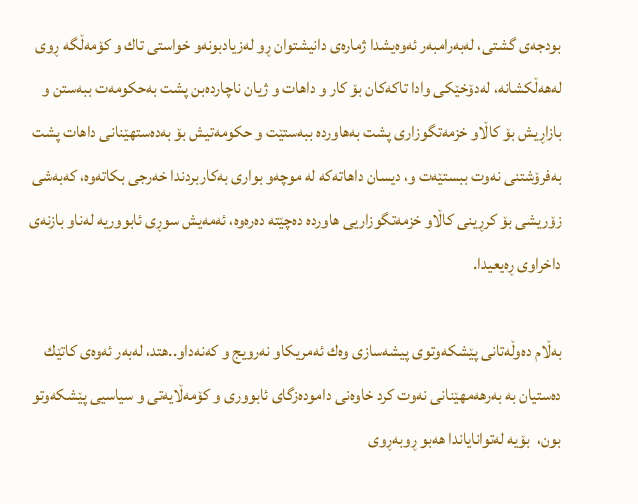بودجه‌ی گشتی، له‌به‌رامبه‌ر ئه‌وه‌یشدا ژماره‌ی دانیشتوان ڕو له‌زیادبونه‌و خواستی تاك و كۆمه‌ڵگه‌ ڕوی له‌هه‌ڵكشانه‌، له‌دۆخێكی وادا تاكه‌كان بۆ كار و داهات و ژیان ناچارده‌بن پشت به‌حكومه‌ت ببه‌ستن و بازاڕیش بۆ كاڵاو خزمه‌تگوزاری پشت به‌هاورده‌ ببه‌ستێت و حكومه‌تیش بۆ به‌ده‌ستهێنانی داهات پشت به‌فرۆشتنی نه‌وت ببستێه‌ت و، دیسان داهاته‌كه‌ له‌ موچه‌و بواری به‌كاربردندا خه‌رجی بكاته‌وه، كه‌به‌شی زۆریشی بۆ كرڕینی كاڵاو خزمه‌تگوزاریی هاورده‌ ده‌چێته‌ ده‌ره‌وه، ئه‌مه‌یش سوڕی ئابووریه‌ له‌ناو بازنه‌ی داخراوی ڕه‌یعیدا.

به‌ڵام ‌ده‌وڵه‌تانی پێشكه‌وتوی پیشه‌سازی وه‌ك ئه‌مریكاو نه‌رویج و كه‌نه‌داو..هتد، له‌به‌ر ئه‌وه‌ی كاتێك ده‌ستیان به‌ به‌رهه‌مهێنانی نه‌وت كرد خاوه‌نی داموده‌زگای ئابووری و كۆمه‌ڵایه‌تی و سیاسیی پێشكه‌وتو بون،  بۆیه‌ له‌توانایاندا هه‌بو ڕوبه‌ڕوی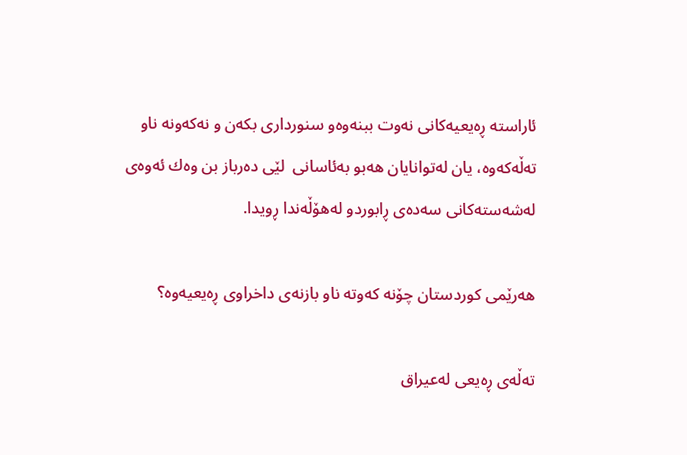ئاراسته‌ ڕه‌یعیه‌كانی نه‌وت ببنه‌وه‌و سنورداری بكه‌ن و نه‌كه‌ونه‌ ناو ته‌ڵه‌كه‌وه‌، یان له‌توانایان هه‌بو به‌ئاسانی  لێی ده‌رباز بن وه‌ك ئه‌وه‌ی له‌شه‌سته‌كانی سه‌ده‌ی ڕابوردو له‌هۆڵه‌ندا ڕویدا.

هه‌رێمی كوردستان چۆنه‌ كه‌وته‌ ناو بازنه‌ی داخراوی ڕه‌یعیه‌وه؟‌

ته‌ڵه‌ی ڕه‌یعی له‌عیراق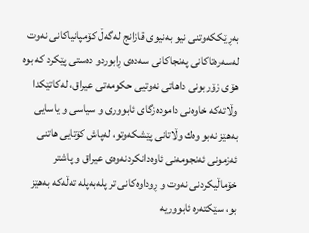به‌ڕێككه‌وتنی نیو به‌نیوی قازانج له‌گه‌ڵ كۆمپانیاكانی نه‌وت له‌سه‌ره‌تاكانی په‌نجاكانی سه‌ده‌ی ڕابوردو ده‌ستی پێكرد كه‌ بوه‌ هۆی زۆربونی داهاتی نه‌وتیی حكومه‌تی عیراق، له‌كاتێكدا وڵاته‌كه‌ خاوه‌نی داموده‌زگای ئابووری و سیاسی و یاسایی به‌هێز نه‌بو وه‌ك وڵاتانی پێشكه‌وتو، له‌پاش كۆتایی هاتنی ئه‌زمونی ئه‌نجومه‌نی ئاوه‌دانكردنه‌وه‌ی عیراق و پاشتر خۆماڵیكردنی نه‌وت و ڕوداوه‌كانی تر پله‌به‌پله‌ ته‌ڵه‌كه‌ به‌هێز بو، سێكته‌ره‌ ئابووریه‌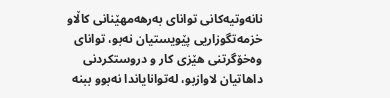نانه‌وتیه‌كانی توانای به‌رهه‌مهێنانی كاڵاو خزمه‌تگوزاریی پێویستیان نه‌بو، توانای وه‌خۆگرتنی هێزی كار و دروستكردنی داهاتیان لاوازبو، له‌توانایاندا نه‌بوو ببنه‌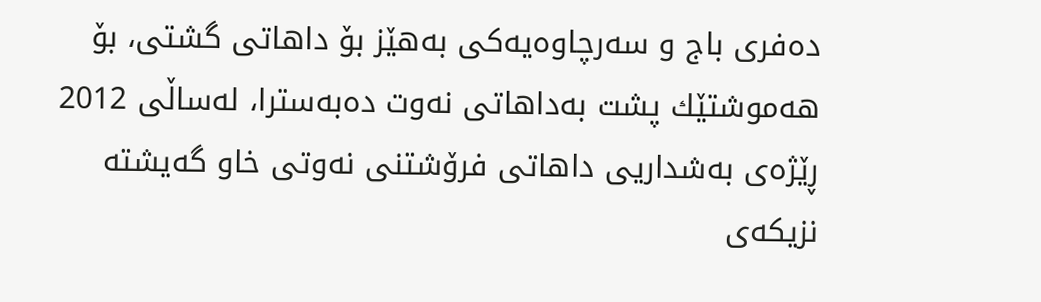ده‌فری باج و سه‌رچاوه‌یه‌كی به‌هێز بۆ داهاتی گشتی، بۆ هه‌موشتێك پشت به‌داهاتی نه‌وت ده‌به‌سترا، له‌ساڵی 2012 ڕێژه‌ی به‌شداریی داهاتی فرۆشتنی نه‌وتی خاو گه‌یشته‌ نزیكه‌ی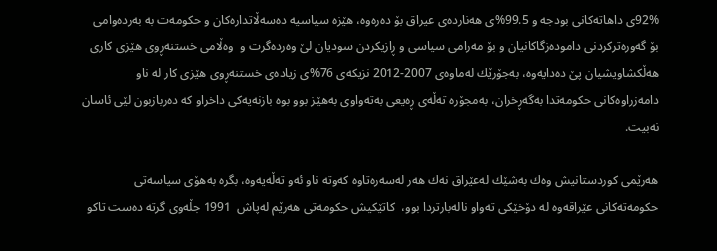92%ی داهاته‌كانی بودجه‌ و 99.5%ی هه‌نارده‌ی عیراق بۆ ده‌ره‌وه‌، هێزه‌ سیاسیه‌ ده‌سه‌ڵاتداره‌كان و حكومه‌ت به‌ به‌رده‌وامی  بۆ گه‌و‌ره‌تركردنی داموده‌زگاكانیان و بۆ مه‌رامی سیاسی و ڕازیكردن سودیان لێ وه‌رده‌گرت و  وه‌ڵامی خستنه‌ڕوی هێزی كاری هه‌ڵكشاویشیان پێ ده‌دایه‌وه‌، به‌جۆرێك له‌ماوه‌ی 2007-2012 نزیكه‌ی 76%ی زیاده‌ی خستنه‌ڕوی هێزی كار له‌ ناو دامه‌زراوه‌كانی حكومه‌تدا به‌گه‌ڕخران، به‌مجۆره‌ ته‌ڵه‌ی ڕه‌یعی به‌ته‌واوی به‌هێز بوو بوه‌ بازنه‌یه‌كی داخراو كه‌ ده‌ربازبون لێی ئاسان نه‌بیت.

هه‌رێمی كوردستانیش وه‌ك به‌شێك له‌عێراق نه‌ك هه‌ر له‌سه‌ره‌تاوه‌ كه‌وته‌ ناو ئه‌و ته‌ڵه‌یه‌وه‌، بگره‌ به‌هۆی سیاسه‌تی حكومه‌ته‌كانی عێراقه‌وه‌ له‌ دۆخێكی ته‌واو ناله‌بارتردا بوو، ‌ كاتێكیش حكومه‌تی هه‌رێم له‌پاش  1991 جڵه‌وی گرته‌ ده‌ست تاكو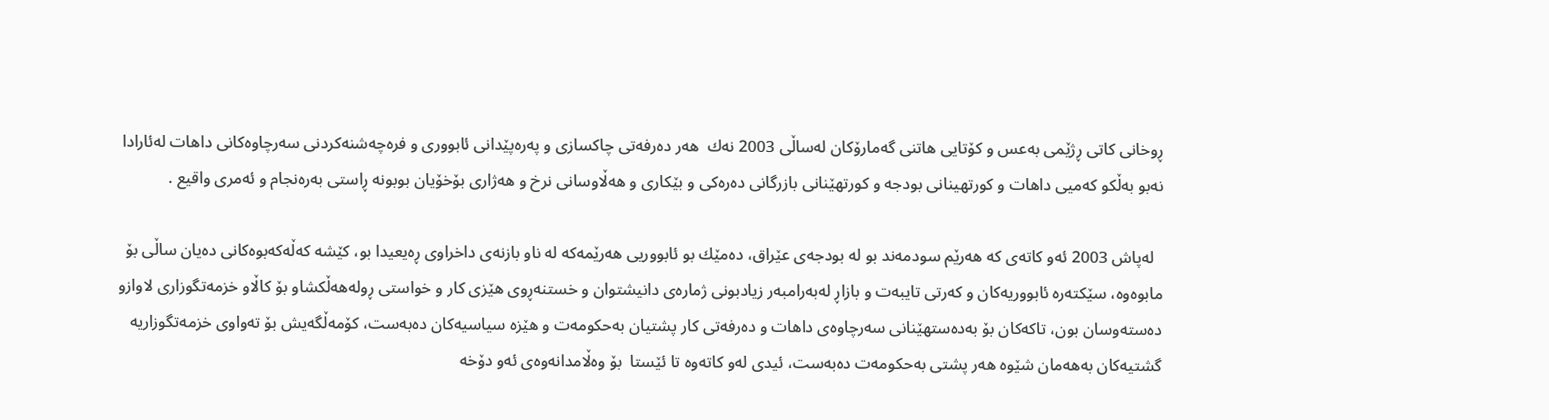ڕوخانی كاتی ڕژێمی به‌عس و كۆتایی هاتنی گه‌مارۆكان له‌ساڵی 2003 نه‌ك  هه‌ر ده‌رفه‌تی چاكسازی و په‌ره‌پێدانی ئابووری و فره‌چه‌شنه‌كردنی سه‌رچاوه‌كانی داهات له‌ئارادا نه‌بو به‌ڵكو كه‌میی داهات و كورتهینانی بودجه‌ و كورتهێنانی بازرگانی ده‌ره‌كی و بێكاری و هه‌ڵاوسانی نرخ و هه‌ژاری بۆخۆیان بوبونه‌ ڕاستی به‌ره‌نجام و ئه‌مری واقیع ‌.

  له‌پاش 2003 ئه‌و كاته‌ی كه‌ هه‌رێم سودمه‌ند بو له‌ بودجه‌ی عێراق، ده‌مێك بو ئابووریی هه‌رێمه‌كه‌ له ‌ناو بازنه‌ی داخراوی ڕه‌یعیدا بو، كێشه‌ كه‌ڵه‌كه‌بوه‌كانی ده‌یان ساڵی بۆ مابوه‌وه‌، سێكته‌ره‌ ئابووریه‌كان و كه‌رتی تایبه‌ت و بازاڕ له‌به‌رامبه‌ر زیادبونی ژماره‌ی دانیشتوان و خستنه‌ڕوی هێزی كار و خواستی ڕوله‌هه‌ڵكشاو بۆ كاڵاو خزمه‌تگوزاری لاوازو ده‌سته‌وسان بون، تاكه‌كان بۆ به‌ده‌ستهێنانی سه‌رچاوه‌ی داهات و ده‌رفه‌تی كار پشتیان به‌حكومه‌ت و هێزه‌ سیاسیه‌كان ده‌به‌ست، كۆمه‌ڵگه‌یش بۆ ته‌واوی خزمه‌تگوزاریه‌ گشتیه‌كان به‌هه‌مان شێوه‌ هه‌ر پشتی به‌حكومه‌ت ده‌به‌ست، ئیدی له‌و كاته‌وه‌ تا ئێستا  بۆ وه‌ڵامدانه‌وه‌ی ئه‌و دۆخه‌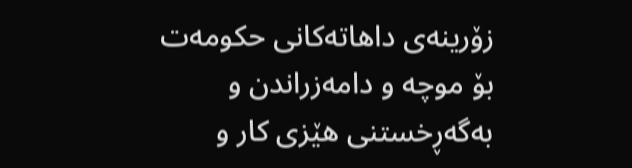زۆرینه‌ی داهاته‌كانی حكومه‌ت بۆ موچه‌ و دامه‌زراندن و به‌گه‌ڕخستنی هێزی كار و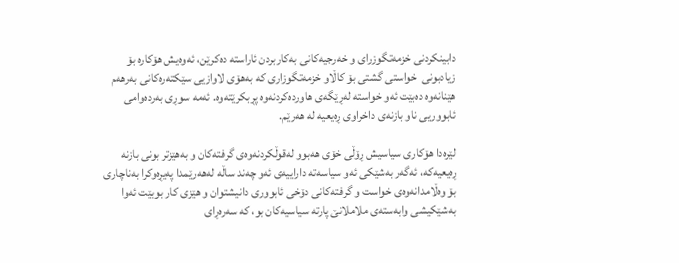دابینكردنی خزمه‌تگوزرای و خه‌رجیه‌كانی به‌كاربردن ئاراسته ده‌‌كرێن،‌ ئه‌وه‌یش هۆكاره‌ بۆ زیادبونی  خواستی گشتی بۆ كاڵاو خزمه‌تگوزاری كه‌ به‌هۆی لاوازیی سێكته‌ره‌كانی به‌رهه‌م هێنانه‌وه‌ ده‌بێت ئه‌و خواسته‌ له‌ڕێگه‌ی هاورده‌كردنه‌وه‌ پڕبكرێته‌وه‌. ئه‌مه‌ سوڕی به‌رده‌وامی ئابووریی ناو بازنه‌ی داخراوی ڕه‌یعیه‌ له‌ هه‌رێم.

لێره‌دا هۆكاری سیاسیش ڕۆڵی خۆی هه‌بوو له‌قوڵكردنه‌وه‌ی گرفته‌كان و به‌هێزتر بونی بازنه‌ ڕه‌یعیه‌كه‌، ئه‌گه‌ر به‌شێكی ئه‌و سیاسه‌ته‌ داراییه‌ی ئه‌و چه‌ند ساڵه‌ له‌هه‌رێمدا په‌یڕه‌وكرا به‌ناچاری بۆ وه‌ڵامدانه‌وه‌ی خواست و گرفته‌كانی دۆخی ئابووری دانیشتوان و هێزی كار بوبێت ئه‌وا به‌شێكیشی وابه‌سته‌ی ملاملانێ پارته‌ سیاسیه‌كان بو، كه ‌سه‌ره‌ڕای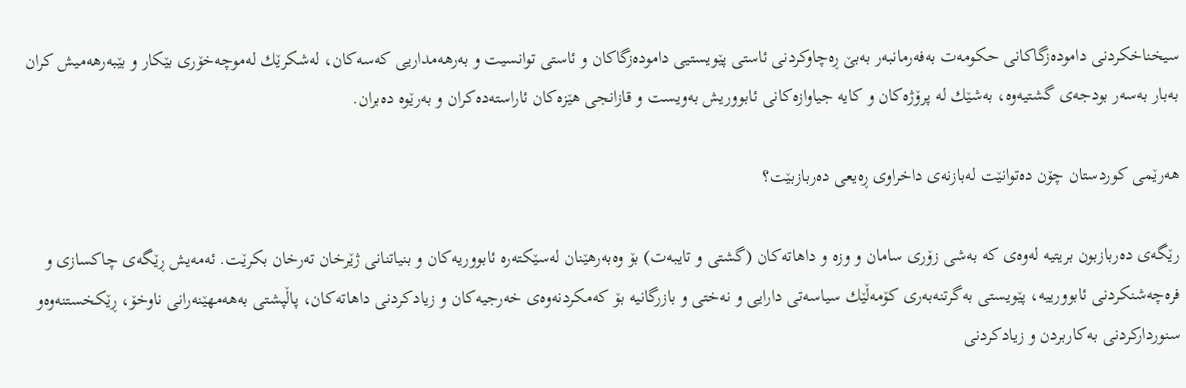سیخناخكردنی داموده‌زگاكانی حكومه‌ت به‌فه‌رمانبه‌ر به‌بێ ڕه‌چاوكردنی ئاستی پێویستیی داموده‌زگاكان و ئاستی توانسیت و به‌رهه‌مداریی كه‌سه‌كان، له‌شكرێك له‌موچه‌خۆری بێكار و بێبه‌رهه‌میش كران به‌بار به‌سه‌ر بودجه‌ی گشتیه‌وه‌، به‌شێك له‌ پرۆژه‌كان و كایه‌ جیاوازه‌كانی ئابووریش به‌ویست و قازانجی هێزه‌كان ئاراسته‌ده‌كران و به‌رێوه‌ ده‌بران.

هه‌رێمی كوردستان چۆن ده‌توانێت له‌بازنه‌ی داخراوی ڕه‌یعی ده‌ربازبێت؟

رێگه‌ی ده‌ربازبون بریتیه‌ له‌وه‌ی كه‌ به‌شی زۆری سامان و وزه‌ و داهاته‌كان (گشتی و تایبه‌ت) بۆ وه‌به‌رهێنان له‌سێكته‌ره‌ ئابووریه‌كان و بنیاتنانی ژێرخان ته‌رخان بكرێت. ئه‌مه‌یش ڕێگه‌ی چاكسازی و فره‌چه‌شنكردنی ئابوورییه‌، پێویستی به‌گرتنه‌به‌ری كۆمه‌ڵێك سیاسه‌تی دارایی و نه‌ختی و بازرگانیه‌ بۆ كه‌مكردنه‌وه‌ی خه‌رجیه‌كان و زیادكردنی داهاته‌كان، پاڵپشتی به‌هه‌مهێنه‌رانی ناوخۆ، ڕێكخستنه‌وه‌و سنورداركردنی به‌كاربردن و زیادكردنی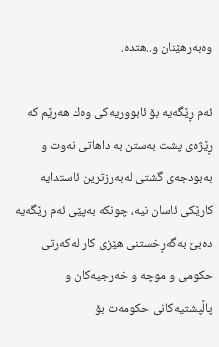وه‌به‌رهێنان و..هتده‌.

ئه‌م ڕێگه‌یه‌ بۆ ئابووریه‌كی وه‌ك هه‌رێم كه‌ ڕێژه‌ی پشت به‌ستن به‌ داهاتی نه‌وت و به‌بودجه‌ی گشتی له‌به‌رزترین ئاستدایه‌ كارێكی ئاسان نیه‌، چونكه‌ به‌پێی ئه‌م رێگه‌یه‌ ده‌بێ به‌گه‌ڕخستنی هێزی كار له‌كه‌رتی حكومی و موچه‌ و خه‌رجیه‌كان و پاڵپشتیه‌كانی حكومه‌ت بۆ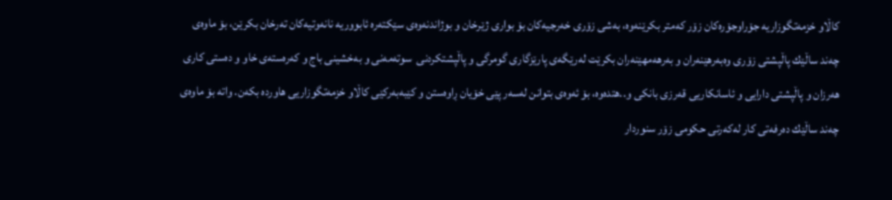كاڵاو خزمه‌تگوزاریه‌ جۆراوجۆره‌كان زۆر كه‌متر بكرێنه‌وه‌‌، به‌شی زۆری خه‌رجیه‌كان بۆ بواری ژێرخان و بوژاندنه‌وه‌ی سێكته‌ره‌ ئابووریه‌ نانه‌وتیه‌كان ته‌رخان بكرێن، بۆ ماوه‌ی چه‌ند ساڵێك پاڵپشتی زۆری وه‌به‌رهێنه‌ران و به‌رهه‌مهێنه‌ران بكرێت له‌رێگه‌ی پارێزگاری گومرگی و پاڵپشتكردنی  سوته‌مه‌نی و به‌خشینی باج و كه‌ره‌سته‌ی خاو و ده‌ستی كاری هه‌رزان و پاڵپشتی دارایی و ئاسانكاریی قه‌رزی بانكی و..هتده‌وه‌، بۆ ئه‌وه‌ی بتوانن له‌سه‌ر پێی خۆیان ڕاوه‌ستن و كێبه‌به‌ركێی كاڵاو خزمه‌تگوزاریی هاورده‌ بكه‌ن. واته‌ بۆ ماوه‌ی چه‌ند ساڵێك ده‌رفه‌تی كار له‌كه‌رتی حكومی زۆر سنوردار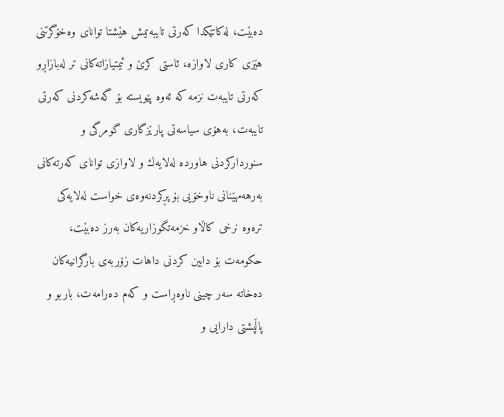ده‌بێت‌، له‌كاتێكدا ‌كه‌رتی تایبه‌تیش هێشتا توانای وه‌خۆگرتنی هێزی كاری لاوازه‌، ئاستی كرێ و ئیمتیازاته‌كانی تر له‌بازاڕو كه‌رتی تایبه‌ت نزمه‌ كه‌ ئه‌وه‌ پێویسته‌ بۆ گه‌شه‌كردنی كه‌رتی تایبه‌ت، به‌هۆی سیاسه‌تی پارێزگاری گومرگی و سنورداركردنی هاورده‌ له‌لایه‌ك و لاوازی توانای كه‌رته‌كانی به‌رهه‌مهێنانی ناوخۆیی بۆ پڕكردنه‌وه‌ی خواست له‌لایه‌كی تره‌وه نرخی كاڵاو خزمه‌تگوزاریه‌كان به‌رز ده‌‌بێت، حكومه‌ت بۆ دابین كردنی داهات‌ زۆربه‌ی بارگرانیه‌كان ده‌خاته‌ سه‌ر چینی ناوه‌ڕاست و كه‌م ده‌رامه‌ت‌، باربو و پاڵپشتی دارایی و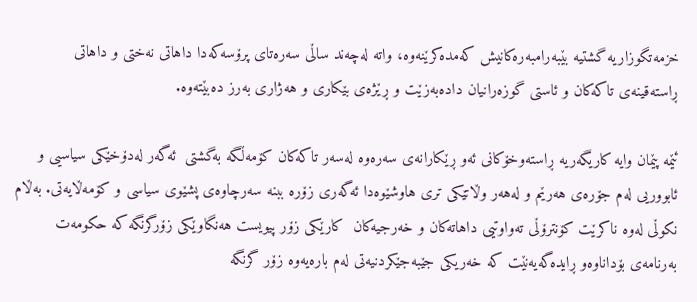خزمه‌تگوزاریه‌ گشتیه بێبه‌رامبه‌ره‌‌كانیش كه‌مده‌كرێنه‌وه‌، واته‌ له‌چه‌ند ساڵی سه‌ره‌تای پرۆسه‌كه‌دا داهاتی نه‌ختی و داهاتی ڕاسته‌قینه‌ی تاكه‌كان و ئاستی گوزه‌رانیان داده‌به‌زێت و ڕێژه‌ی بێكاری و هه‌ژاری به‌رز ده‌بێته‌وه‌.

ئێمه‌ پێمان وایه‌ كاریگه‌ریه‌ ڕاسته‌وخۆكانی ئه‌و ڕێكارانه‌ی سه‌ره‌وه‌ له‌سه‌ر تاكه‌كان كۆمه‌ڵگه‌ به‌گشتی  ئه‌گه‌ر له‌دۆخێكی سیاسیی و ئابووریی له‌م جۆره‌ی هه‌رێم و له‌هه‌ر وڵاتێكی تری هاوشێوه‌دا ئه‌گه‌ری زۆره‌ ببنه‌ سه‌رچاوه‌ی پشێوی سیاسی و كۆمه‌ڵایه‌تی. به‌ڵام نكوڵی له‌وه‌ ناكرێت كۆنترۆڵی ته‌واوتیی داهاته‌كان و خه‌رجیه‌كان  كارێكی زۆر پیویست هه‌نگاوێكی زۆرگرنگه‌ كه‌ حكومه‌ت به‌رنامه‌ی بۆداناوه‌و ڕایده‌گه‌یه‌نێت كه‌ خه‌ریكی جێبه‌جێكردنیه‌تی له‌م باره‌یه‌وه‌ زۆر گرنگه‌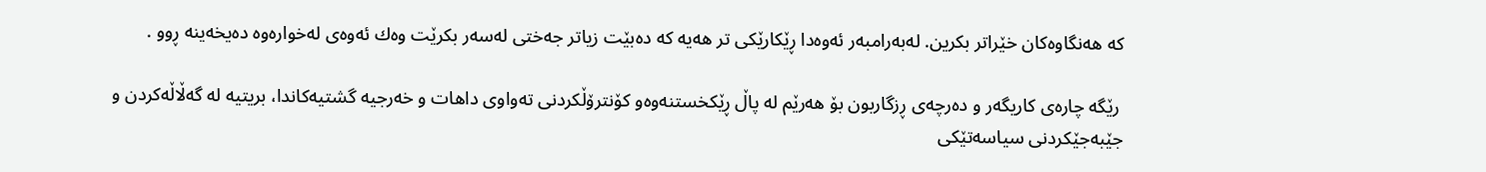كه‌ هه‌نگاوه‌كان خێراتر بكرین. له‌به‌رامبه‌ر ئه‌وه‌دا ڕێكارێكی تر هه‌یه‌ كه‌ ده‌بێت زیاتر جه‌ختی له‌سه‌ر بكرێت وه‌ك ئه‌وه‌ی له‌خواره‌وه‌ ده‌یخه‌ینه‌ ڕوو .

 رێگه‌ چاره‌ی كاریگه‌ر و ده‌رچه‌ی ڕزگاربون بۆ هه‌رێم له‌ پاڵ ڕێكخستنه‌وه‌و كۆنترۆڵكردنی ته‌واوی داهات و خه‌رجیه‌ گشتیه‌كاندا، بریتیه‌ له‌ گه‌ڵاڵه‌كردن و جێبه‌جێكردنی سیاسه‌تێكی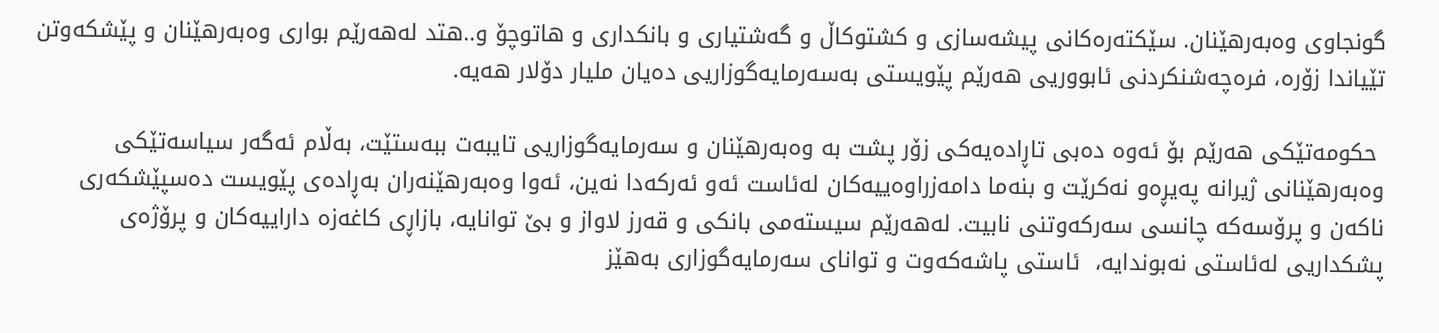گونجاوی وه‌به‌رهێنان‌. سێكته‌ره‌كانی پیشه‌سازی و كشتوكاڵ و گه‌شتیاری و بانكداری و هاتوچۆ و..هتد له‌هه‌رێم بواری وه‌به‌رهێنان و پێشكه‌وتن تێیاندا زۆره‌، فره‌چه‌شنكردنی ئابووریی هه‌رێم پێویستی به‌سه‌رمایه‌گوزاریی ده‌یان ملیار دۆلار هه‌یه‌.

 حكومه‌تێكی هه‌رێم بۆ ئه‌وه‌ ده‌بی تاڕاده‌یه‌كی زۆر پشت به‌ وه‌به‌رهێنان و سه‌رمایه‌گوزاریی تایبه‌ت ببه‌ستێت، به‌ڵام ئه‌گه‌ر سیاسه‌تێكی وه‌به‌رهێنانی ژیرانه‌ په‌یڕه‌و نه‌كرێت و بنه‌ما دامه‌زراوه‌ییه‌كان له‌ئاست ئه‌و ئه‌ركه‌دا نه‌ین، ئه‌وا وه‌به‌رهێنه‌ران به‌ڕاده‌ی پێویست ده‌سپێشكه‌ری ناكه‌ن و پرۆسه‌كه‌ چانسی سه‌ركه‌وتنی نابیت. له‌هه‌رێم سیسته‌می بانكی و قه‌رز لاواز و بێ توانایه‌، بازاڕی كاغه‌زه ‌داراییه‌كان و ‌پرۆژه‌ی پشكداریی له‌ئاستی نه‌بوندایه‌،  ئاستی پاشه‌كه‌وت و توانای سه‌رمایه‌گوزاری به‌هێز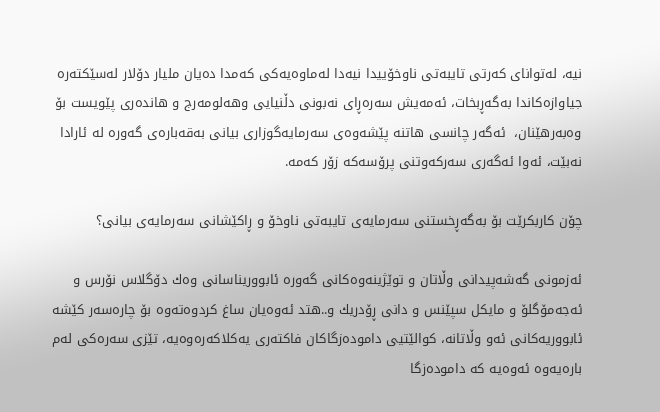نیه‌، له‌توانای كه‌رتی تایبه‌تی ناوخۆییدا نیه‌دا له‌ماوه‌یه‌كی كه‌مدا ده‌یان ملیار دۆلار له‌سێكته‌ره‌ جیاوازه‌كاندا به‌گه‌ڕبخات، ئه‌مه‌یش سه‌ره‌ڕای نه‌بونی دڵنیایی وهه‌لومه‌رج و هانده‌ری پێویست بۆ وه‌به‌رهێنان،  ئه‌گه‌ر چانسی‌ هاتنه‌ پێشه‌وه‌ی سه‌رمایه‌گوزاری بیانی به‌قه‌باره‌ی گه‌وره‌ له‌ ئارادا نه‌بێت، ئه‌وا ئه‌گه‌ری سه‌ركه‌وتنی پرۆسه‌كه‌ زۆر كه‌مه‌.

چۆن كاربكرێت بۆ به‌گه‌ڕخستنی سه‌رمایه‌ی تایبه‌تی ناوخۆ و ڕاكێشانی سه‌رمایه‌ی بیانی؟

ئه‌زمونی گه‌شه‌پیدانی وڵاتان و توێژینه‌وه‌كانی گه‌وره ‌ئابووریناسانی وه‌ك دۆگلاس نۆرس و ئه‌جه‌مۆگلۆ و مایكل سپێنس و دانی ڕۆدریك و..هتد ئه‌وه‌یان ساغ كردوه‌ته‌وه‌ بۆ چاره‌سه‌ر كێشه‌ ئابووریه‌كانی ئه‌و وڵاتانه‌، كوالێتیی داموده‌زگاكان فاكته‌ری یه‌كلاكه‌ره‌وه‌یه‌، تێزی سه‌ره‌كی له‌م باره‌یه‌وه‌ ئه‌وه‌یه‌ كه‌ داموده‌زگا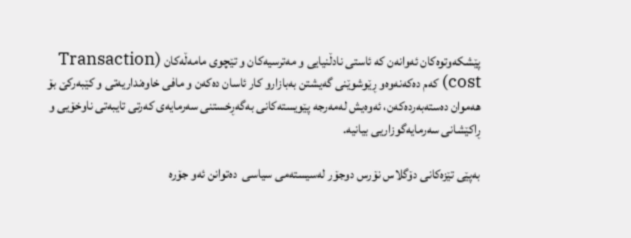پێشكه‌وتوه‌كان ئه‌وانه‌ن كه‌ ئاستی نادڵنیایی و مه‌ترسیه‌كان و تێچوی مامه‌ڵه‌كان (Transaction cost) كه‌م ده‌كه‌نه‌وه‌و ڕێوشوێنی گه‌یشتن به‌بازارو كار ئاسان ده‌كه‌ن و مافی خاوه‌نداریه‌تی و كێبه‌ركێ بۆ هه‌موان ده‌سته‌به‌رده‌كه‌ن، ئه‌وه‌یش له‌مه‌رجه‌ پێویسته‌كانی به‌گه‌ڕخستنی سه‌رمایه‌ی كه‌رتی تایبه‌تی ناوخۆیی و ڕاكێشانی سه‌رمایه‌گوزاریی بیانیه‌.

به‌پێی تێزه‌كانی دۆگلاس نۆرس دوجۆر له‌سیسته‌می سیاسی  ده‌توانن ئه‌و جۆره‌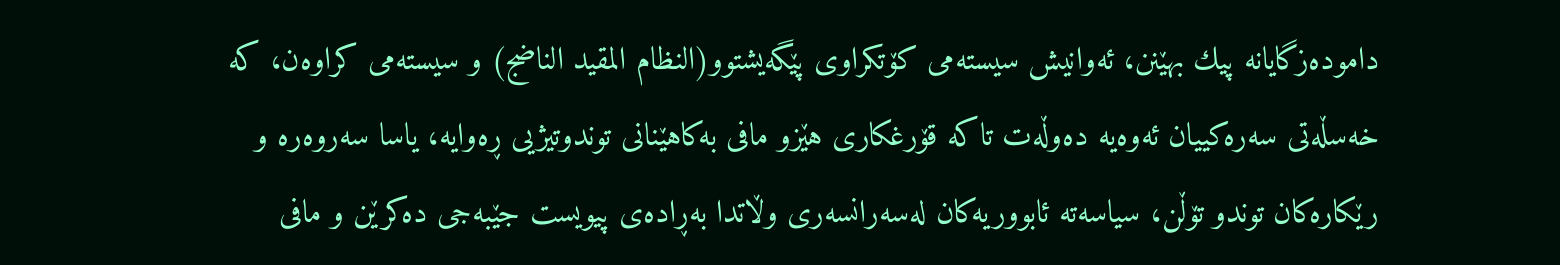داموده‌زگایانه‌ پیك بهێنن، ئه‌وانیش سیسته‌می كۆتكراوی پێگه‌یشتوو‌(النظام المقيد الناضج) و سیسته‌می كراوه‌ن، كه‌ خه‌سڵه‌تی سه‌ره‌كییان ئه‌وه‌یه‌ ده‌وڵه‌ت تاكه‌ قۆرغكاری هێزو مافی به‌كاهێنانی توندوتیژیی ڕه‌وایه‌، یاسا سه‌روه‌ره‌ و رێكاره‌كان توندو تۆڵن، سیاسه‌ته‌ ئابووریه‌كان له‌سه‌رانسه‌ری وڵاتدا به‌ڕاده‌ی پیویست جێبه‌جی ده‌كرێن و مافی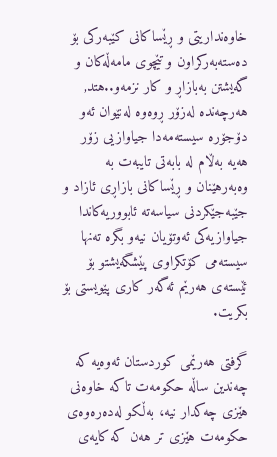خاوه‌نداریتی و ڕێساكانی كێبه‌ركی بۆ  ده‌سته‌به‌ركراون و تێچوی مامه‌ڵه‌كان و گه‌یشتن به‌بازاڕ و كار نزمه‌و..هتد, هه‌رچه‌نده‌ له‌زۆر ڕوه‌وه‌ له‌نێوان ئه‌و دۆجۆره‌ سیسته‌مه‌دا جیاوازیی زۆر هه‌یه‌ به‌ڵام له‌ بابه‌تی تایبه‌ت به‌ وه‌به‌رهێنان و ڕێساكانی بازاڕی ئازاد و جێبه‌جێكردنی سیاسه‌ته‌ ئابووریه‌كاندا جیاوازیه‌كی ئه‌وتۆیان نیه‌و بگره‌ ته‌نها سیسته‌می كۆتكراوی پێشگه‌یشتو بۆ ئێسته‌ی ‌هه‌رێم ئه‌گه‌ر كاری پێویستی بۆ بكریت.

گرفتی هه‌رێمی كوردستان ئه‌وه‌یه‌ كه‌ چه‌ندین ساڵه‌ حكومه‌ت تاكه‌ خاوه‌نی هێزی چه‌كدار نیه‌، به‌ڵكو له‌ده‌ره‌وه‌ی حكومه‌ت هێزی تر هه‌ن كه‌ كایه‌ی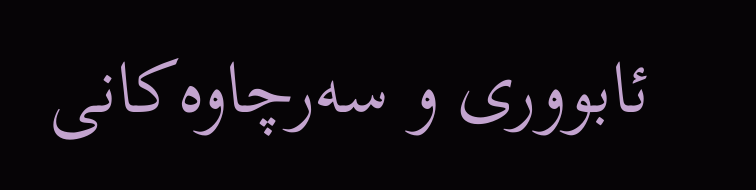ئابووری و سه‌رچاوه‌كانی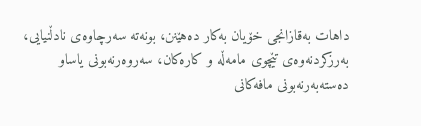داهات به‌قازانجی خۆیان به‌كار ده‌هێنن، بونه‌ته‌ سه‌رچاوه‌ی نادڵنیایی، به‌رزكردنه‌وه‌ی تێچوی مامه‌ڵه‌ و كاره‌كان، سه‌روه‌رنه‌بونی یاساو ده‌سته‌به‌رنه‌بونی مافه‌كانی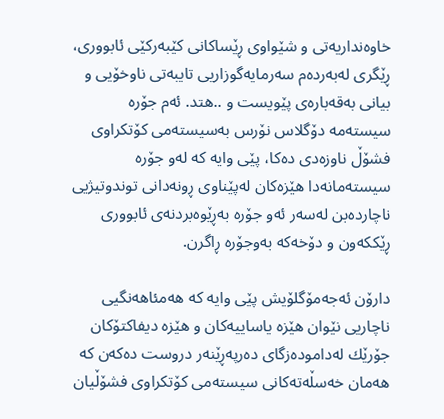خاوه‌نداریه‌تی و شێواوی ڕێساكانی كێبه‌ركێی ئابووری، ڕێگری له‌به‌رده‌م سه‌رمایه‌گوزاریی تایبه‌تی ناوخۆیی و بیانی به‌قه‌باره‌ی پێویست و ..هتد. ئه‌م جۆره‌ سیسته‌مه‌ دۆگلاس نۆرس به‌سیسته‌می كۆتكراوی فشۆڵ ناوزه‌دی ده‌كا، پێی وایه‌ كه‌ له‌و جۆره‌ سیسته‌مانه‌دا هێزه‌كان له‌پێناوی ڕونه‌دانی توندوتیژیی ناچارده‌بن له‌سه‌ر ئه‌و جۆره‌ به‌ڕێوه‌بردنه‌ی ئابووری ڕێككه‌ون و دۆخه‌كه‌ به‌وجۆره‌ ڕاگرن.

دارۆن ئه‌جه‌مۆگلۆیش پێی وایه‌ كه‌ هه‌‌مئاهه‌نگیی ناچاریی نێوان هێزه‌ یاساییه‌كان و هێزه‌ دیفاكتۆكان جۆرێك له‌داموده‌زگای ده‌رپه‌ڕێنه‌ر دروست ده‌كه‌ن كه‌ هه‌مان خه‌سڵه‌ته‌كانی سیسته‌می كۆتكراوی فشۆڵیان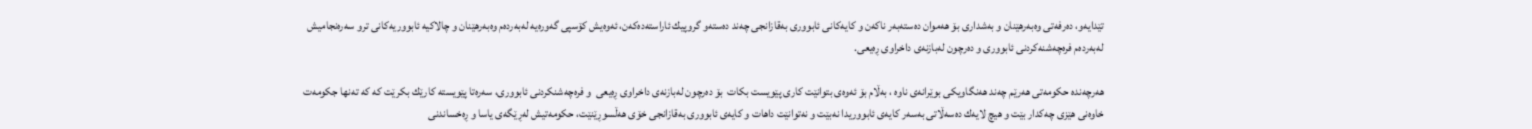تێدایه‌و، ده‌رفه‌تی وه‌به‌رهێنان و به‌شداری بۆ هه‌موان ده‌سته‌به‌ر ناكه‌ن و كایه‌كانی ئابووری به‌قازانجی چه‌ند ده‌سته‌و گروپیك ئاراسته‌ده‌كه‌ن، ئه‌وه‌یش كۆسپی گه‌وره‌یه‌ له‌به‌رده‌م وه‌به‌رهێنان و چالاكیه ‌ئابووریه‌كانی ترو سه‌ره‌نجامیش له‌به‌رده‌م فره‌چه‌شنه‌كردنی ئابووری و ده‌رچون له‌بازنه‌ی داخراوی ڕه‌یعی.

هه‌رچه‌نده‌ حكومه‌تی هه‌رێم چه‌ند هه‌نگاویكی بوێرانه‌ی ناوه‌ ، به‌ڵام بۆ ئه‌وه‌ی بتوانێت كاری پێویست بكات  بۆ ده‌رچون له‌بازنه‌ی داخراوی ڕه‌یعی  و فره‌چه‌شنكردنی ئابووری، سه‌ره‌تا پێویسته‌ كارێك بكرێت كه‌ كه‌ ته‌نها جكومه‌ت خاوه‌نی هێزی چه‌كدار بێت و هیچ لایه‌ك ده‌سه‌ڵاتی به‌سه‌ر كایه‌ی ئابووریدا نه‌بێت و نه‌توانێت داهات و كایه‌ی ئابووری به‌قازانجی خۆی هه‌ڵسوڕێنێت، حكومه‌تیش له‌ڕێگه‌ی یاسا و ڕه‌خساندنی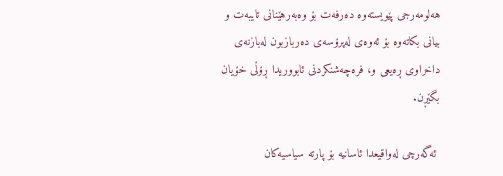هه‌لومه‌رجی پێویسته‌وه‌ ده‌رفه‌ت بۆ وه‌به‌رهێنانی تایبه‌ت و بیانی بكاته‌وه‌ بۆ ئه‌وه‌ی له‌پرۆسه‌ی ده‌ربازبون له‌بازنه‌ی داخراوی ڕه‌یعی و، فره‌چه‌شنكردنی ئابووریدا ڕۆڵی خۆیان بگێڕن.

 ئه‌گه‌رچی له‌واقیعدا ئاسانیه‌ بۆ پارته‌ سیاسیه‌كان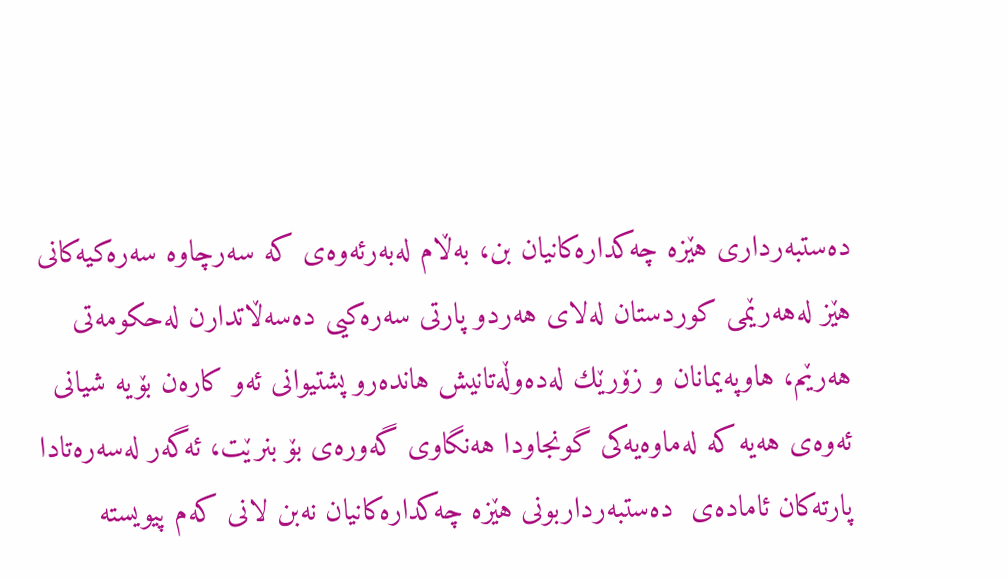ده‌ستبه‌رداری هێزه‌ چه‌كداره‌كانیان بن، به‌ڵام له‌به‌رئه‌وه‌ی كه‌ سه‌رچاوه‌ سه‌ره‌كیه‌كانی هێز له‌هه‌رێمی كوردستان له‌لای هه‌ردو پارتی سه‌ره‌كیی ده‌سه‌ڵاتدارن له‌حكومه‌تی هه‌رێم، هاوپه‌یمانان و زۆرێك له‌ده‌وڵه‌تانیش هانده‌رو پشتیوانی ئه‌و كاره‌ن بۆیه‌ شیانی ئه‌وه‌ی هه‌یه‌ كه‌ له‌ماوه‌یه‌كی گونجاودا هه‌نگاوی گه‌وره‌ی بۆ بنرێت، ئه‌گه‌ر له‌سه‌ره‌تادا پارته‌كان ئاماده‌ی  ده‌ستبه‌رداربونی هێزه‌ چه‌كداره‌كانیان نه‌بن لانی كه‌م پیویسته‌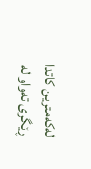له‌كه‌مترین كاتدا ڕێگری ته‌واو له‌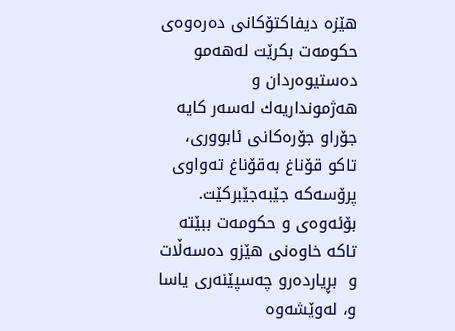هێزه‌ دیفاكتۆكانی ده‌ره‌وه‌ی حكومه‌ت بكرێت له‌هه‌مو ده‌ستیوه‌ردان و هه‌ژمونداریه‌ك له‌سه‌ر كایه‌ جۆراو جۆره‌كانی ئابووری، تاكو قۆناغ به‌قۆناغ ته‌واوی پرۆسه‌كه‌ جێبه‌جێبركێت.  بۆئه‌وه‌ی و حكومه‌ت ببێته‌ تاكه‌ خاوه‌نی هێزو ده‌سه‌ڵات و  بڕیارده‌رو چه‌سپێنه‌ری یاسا و، له‌وێشه‌وه‌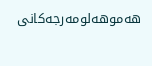هه‌موهه‌لومه‌رجه‌كانی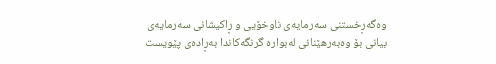وه‌گه‌ڕخستنی سه‌رمایه‌ی ناوخۆیی و ڕاكیشانی سه‌رمایه‌ی بیانی بۆ وه‌به‌رهێنانی له‌بواره‌ گرنگه‌كاندا به‌ڕاده‌ی پێویست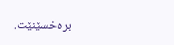بره‌خسێنێت.